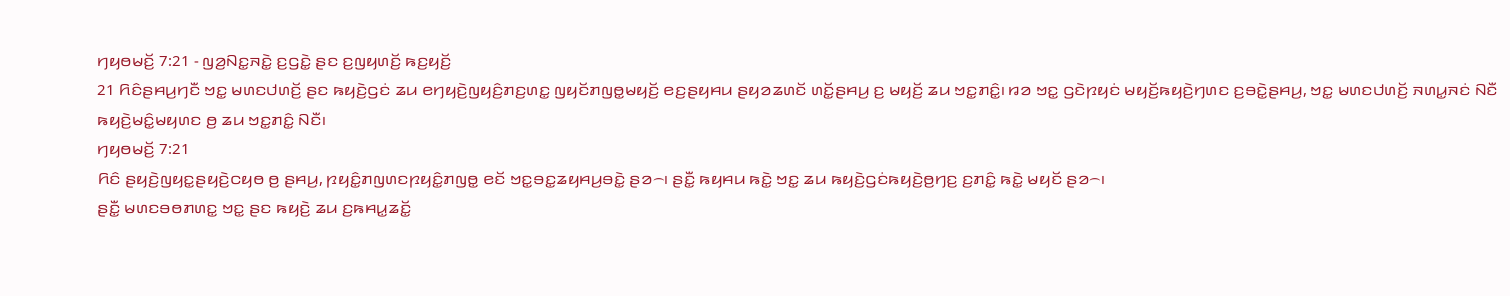ꤚꤟꤥꤗꤢꤩ꤬ 7:21 - ꤜꤤ꤬ꤡꤢ꤭ꤏꤢꤧ꤭ ꤢ꤬ꤞꤢꤧ꤭ ꤔꤢ ꤢ꤬ꤜꤟꤛꤢꤩ꤬ ꤒꤢ꤬ꤟꤢꤩ꤬
21 ꤖꤢꤨꤔꤌꤣ꤬ꤚꤢꤪ ꤠꤢ꤭ ꤗꤛꤢꤓꤛꤢꤩ꤬ ꤔꤢ ꤒꤟꤢꤧ꤬ꤞꤢꤦ ꤘꤣ ꤕꤚꤟꤢꤧ꤬ꤜꤟꤢꤨ꤬ꤊꤢ꤬ꤛꤢ꤭ ꤜꤟꤢꤩꤊꤜꤥ꤭ꤗꤟꤢꤩ꤬ ꤕꤢ꤬ꤔꤟꤌꤣ ꤔꤟꤤꤘꤛꤢꤩ ꤛꤢꤩ꤭ꤔꤌꤣ꤬ ꤢ꤬ ꤗꤟꤢꤩ꤬ ꤘꤣ ꤠꤢ꤭ꤊꤢꤨ꤭꤯ ꤙꤤ ꤠꤢ꤭ ꤞꤢꤧꤐꤟꤢꤦ ꤗꤟꤢꤩ꤬ꤒꤟꤢꤧ꤬ꤚꤛꤢ ꤢ꤬ꤋꤢꤧ꤭ꤔꤌꤣ꤬, ꤠꤢ꤭ ꤗꤛꤢꤓꤛꤢꤩ꤬ ꤏꤛꤣ꤭ꤏꤢꤦ ꤡꤢꤪ ꤒꤟꤢꤧ꤬ꤗꤢꤨ꤭ꤗꤟꤛꤢ ꤥ꤬ ꤘꤣ ꤠꤢ꤭ꤊꤢꤨ꤭ ꤡꤢꤪ꤯
ꤚꤟꤥꤗꤢꤩ꤬ 7:21
ꤖꤢꤨ ꤔꤟꤢꤧ꤬ꤜꤟꤢ꤭ꤔꤟꤢꤧ꤬ꤍꤟꤥ ꤥ꤬ ꤔꤌꤣ꤬, ꤐꤟꤢꤨ꤭ꤊꤜꤛꤢꤐꤟꤢꤨ꤭ꤊꤜꤥ꤭ ꤕꤢꤩ ꤠꤢ꤭ꤋꤢ꤭ꤘꤟꤌꤣ꤬ꤋꤢꤧ꤭ ꤔꤤ꤮꤯ ꤔꤢꤪ꤭ ꤒꤟꤌꤣ ꤒꤢꤧ꤭ ꤠꤢ꤭ ꤘꤣ ꤒꤟꤢꤧ꤬ꤞꤢꤦꤒꤟꤢꤧ꤬ꤥ꤬ꤚꤢ꤬ ꤢ꤬ꤊꤢꤨ꤭ ꤒꤢꤧ꤭ ꤗꤟꤢꤩ ꤔꤤ꤮꤯
ꤔꤢꤪ꤭ ꤗꤛꤢꤋꤥꤊꤛꤢ꤭ ꤠꤢ꤭ ꤔꤢ ꤒꤟꤢꤧ꤬ ꤘꤣ ꤢ꤬ꤒꤌꤣ꤭ꤘꤢꤩ꤭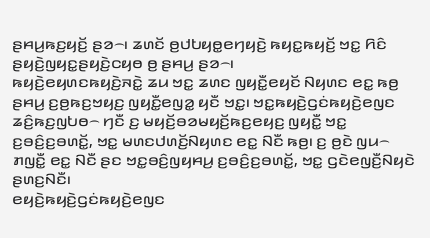ꤔꤌꤣ꤬ꤒꤢ꤬ꤟꤢꤩ꤬ ꤔꤤ꤮꤯ ꤘꤛꤢꤩ ꤥ꤬ꤓꤝꤟꤥ꤭ꤕꤚꤟꤢꤧ꤬ ꤒꤟꤢ꤭ꤒꤟꤢꤩ꤬ ꤠꤢ꤭ ꤖꤢꤨ ꤔꤟꤢꤧ꤬ꤜꤟꤢ꤭ꤔꤟꤢꤧ꤬ꤍꤟꤥ ꤥ꤬ ꤔꤌꤣ꤬ ꤔꤤ꤮꤯
ꤒꤟꤢꤧ꤬ꤕꤟꤛꤢꤒꤟꤢꤧ꤬ꤏꤢꤧ꤭ ꤘꤣ ꤠꤢ꤭ ꤘꤛꤢ ꤜꤟꤢꤪ꤭ꤕꤟꤢꤩ ꤡꤟꤛꤢ ꤕꤢ꤭ ꤒꤥ꤬ ꤔꤌꤣ꤬ ꤢ꤬ꤥ꤬ꤒꤢ꤬ꤠꤟꤢ꤬ ꤜꤟꤢꤪ꤭ꤕꤜꤤ꤭ ꤟꤢꤪ ꤠꤢ꤭꤯ ꤠꤢ꤭ꤒꤟꤢꤧ꤬ꤞꤢꤦꤒꤟꤢꤧ꤬ꤕꤜꤢ ꤘꤢꤨ꤬ꤒꤢ꤬ꤜꤝꤥ꤮ ꤚꤢꤪ ꤢ꤬ ꤗꤟꤢꤩ꤬ꤋꤤꤗꤟꤢꤩ꤬ꤒꤢ꤬ꤕꤟꤢ꤬ ꤜꤟꤢꤪ꤭ ꤠꤢ꤭ ꤢ꤬ꤋꤢꤨ꤬ꤢ꤬ꤋꤛꤢꤩ꤭, ꤠꤢ꤭ ꤗꤛꤢꤓꤛꤢꤩ꤬ꤡꤟꤛꤢ ꤕꤢ꤭ ꤡꤢꤪ ꤒꤥ꤬꤯ ꤢ꤬ ꤥ꤬ꤢꤧ ꤜꤣ꤮ ꤊꤜꤢꤪ꤭ ꤕꤢ꤭ ꤡꤢꤪ ꤔꤢ ꤠꤢ꤭ꤋꤢꤨ꤬ꤜꤟꤌꤣ꤬ ꤢ꤬ꤋꤢꤨ꤬ꤢ꤬ꤋꤛꤢꤩ꤭, ꤠꤢ꤭ ꤞꤢꤧꤕꤜꤢꤪ꤬ꤡꤟꤢꤧ ꤔꤛꤢ꤬ꤡꤢꤪ꤯
ꤕꤟꤢꤧ꤬ꤒꤟꤢꤧ꤬ꤞꤢꤦꤒꤟꤢꤧ꤬ꤕꤜꤢ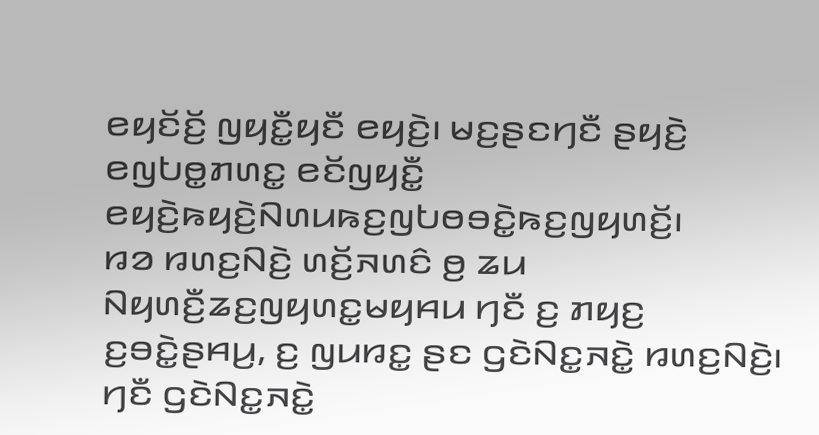ꤕꤟꤢꤩꤢꤩ꤬ ꤜꤟꤢꤪ꤭ꤟꤢꤪ ꤕꤟꤢꤧ꤬꤯ ꤗꤢ꤬ꤔꤢꤚꤢꤪ ꤔꤟꤢꤧ꤬ ꤕꤜꤝꤥ꤭ꤊꤛꤢ꤭ ꤕꤢꤩꤜꤟꤢꤪ꤭ ꤕꤟꤢꤧ꤬ꤒꤟꤢꤧ꤬ꤡꤛꤣꤒꤢ꤬ꤜꤝꤥꤋꤢꤧ꤭ꤒꤢ꤬ꤜꤟꤛꤢꤩ꤬꤯
ꤙꤤ ꤙꤛꤢ꤬ꤡꤢꤧ꤬ ꤛꤢꤩ꤬ꤏꤛꤢꤨ ꤥ꤬ ꤘꤣ ꤡꤟꤛꤢꤪ꤬ꤘꤢ꤬ꤜꤟꤛꤢ꤭ꤗꤟꤌꤣ ꤚꤢꤪ ꤢ꤬ ꤊꤟꤢ꤬ ꤢ꤬ꤋꤢꤧ꤭ꤔꤌꤣ꤬, ꤢ꤬ ꤜꤣꤙꤢ꤭ ꤔꤢ ꤞꤢꤧꤡꤢ꤭ꤏꤢꤧ꤭ ꤙꤛꤢ꤬ꤡꤢꤧ꤬꤯ ꤚꤢꤪ ꤞꤢꤧꤡꤢ꤭ꤏꤢꤧ꤭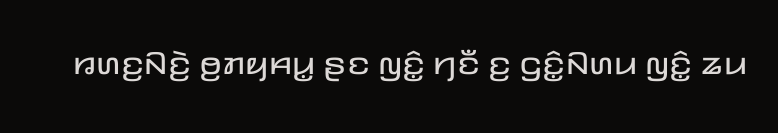ꤙꤛꤢ꤬ꤡꤢꤧ꤬ ꤥ꤬ꤊꤟꤌꤣ꤭ ꤔꤢ ꤜꤢꤨ꤭ ꤚꤢꤪ ꤢ꤬ ꤞꤢꤨ꤭ꤡꤛꤣ ꤜꤢꤨ꤭ ꤘꤣ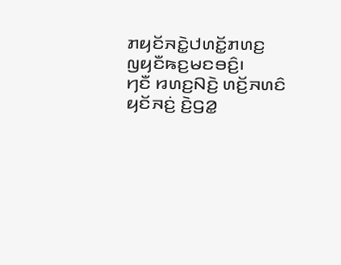ꤊꤟꤢꤩꤏꤢꤧ꤭ꤓꤛꤢꤩ꤭ꤊꤛꤢ꤬ ꤜꤟꤢꤪꤒꤢ꤬ꤗꤢꤋꤢꤨ꤬꤯
ꤚꤢꤪ ꤙꤛꤢ꤬ꤡꤢꤧ꤬ ꤛꤢꤩ꤬ꤏꤛꤢꤨ ꤟꤢꤩꤏꤢꤦ꤬ ꤢꤧ꤬ꤞꤤ꤭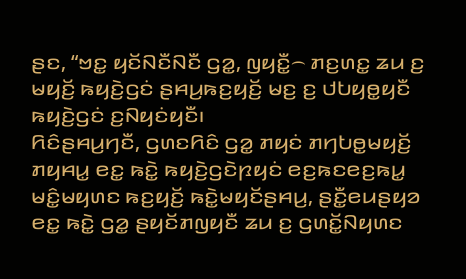ꤔꤢ, “ꤠꤢ꤭ ꤟꤢꤩꤡꤢꤪꤡꤢꤪ ꤞꤤ꤭, ꤜꤟꤢꤪ꤭꤮ ꤊꤢ꤬ꤛꤢ꤭ ꤘꤣ ꤢ꤬ ꤗꤟꤢꤩ꤬ ꤒꤟꤢꤧ꤬ꤞꤢꤦ ꤔꤌꤣ꤬ꤒꤢ꤬ꤟꤢꤩ꤬ ꤗꤢ꤬ ꤢ꤬ ꤓꤝꤟꤥ꤭ꤟꤢꤪ ꤒꤟꤢꤧ꤬ꤞꤢꤦ ꤢ꤬ꤡꤟꤢꤦꤟꤢꤪ꤯
ꤖꤢꤨꤔꤌꤣ꤬ꤚꤢꤪ, ꤞꤛꤢꤖꤢꤨ ꤞꤤ꤭ ꤊꤟꤢꤦ ꤊꤚꤝꤥ꤭ꤗꤟꤢꤩ꤬ ꤊꤟꤌꤣ꤭ ꤕꤢ꤭ ꤒꤢꤧ꤭ ꤒꤟꤢꤧ꤬ꤞꤢꤧꤐꤟꤢꤦ ꤕꤢ꤬ꤒꤢꤕꤢ꤬ꤒꤣ꤭ ꤗꤢꤨ꤭ꤗꤟꤛꤢ ꤒꤢ꤬ꤟꤢꤩ꤬ ꤒꤢꤧ꤭ꤗꤟꤢꤩꤔꤌꤣ꤬, ꤔꤢꤪ꤭ꤕꤣꤔꤟꤤ ꤕꤢ꤭ ꤒꤢꤧ꤭ ꤞꤤ꤭ ꤔꤟꤢꤩꤊꤜꤟꤢꤪ ꤘꤣ ꤢ꤬ ꤞꤛꤢꤩ꤭ꤡꤟꤛꤢ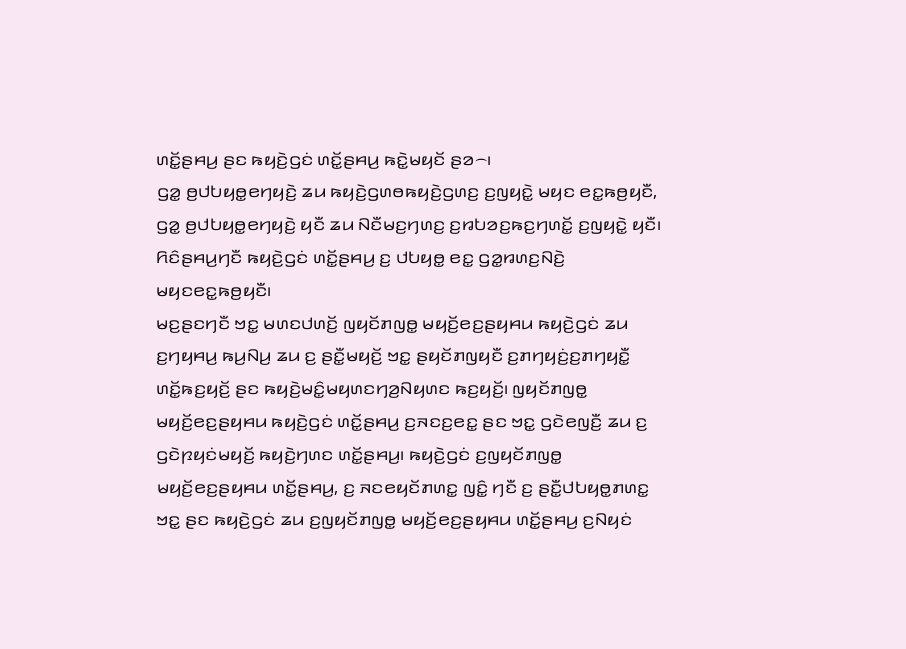ꤛꤢꤩ꤭ꤔꤌꤣ꤬ ꤔꤢ ꤒꤟꤢꤧ꤬ꤞꤢꤦ ꤛꤢꤩ꤭ꤔꤌꤣ꤬ ꤒꤢꤧ꤭ꤗꤟꤢꤩ ꤔꤤ꤮꤯
ꤞꤤ꤭ ꤥ꤬ꤓꤝꤟꤥ꤭ꤕꤚꤟꤢꤧ꤬ ꤘꤣ ꤒꤟꤢꤧ꤬ꤞꤛꤥꤒꤟꤢꤧ꤬ꤞꤛꤢ꤬ ꤢ꤬ꤜꤟꤢꤧ꤭ ꤗꤟꤢ ꤕꤢ꤭ꤒꤥ꤬ꤟꤢꤪ, ꤞꤤ꤭ ꤥ꤬ꤓꤝꤟꤥ꤭ꤕꤚꤟꤢꤧ꤬ ꤟꤢꤪ ꤘꤣ ꤡꤢꤪꤗꤢ꤬ꤚꤛꤢ꤬ ꤢ꤬ꤙꤝꤤꤢ꤬ꤒꤢ꤬ꤚꤛꤢꤩ꤭ ꤢ꤬ꤜꤟꤢꤧ꤭ ꤟꤢꤪ꤯ ꤖꤢꤨꤔꤌꤣ꤬ꤚꤢꤪ ꤒꤟꤢꤧ꤬ꤞꤢꤦ ꤛꤢꤩ꤭ꤔꤌꤣ꤬ ꤢ꤬ ꤓꤝꤟꤥ꤭ ꤕꤢ꤭ ꤞꤤ꤭ꤙꤛꤢ꤬ꤡꤢꤧ꤬ ꤗꤟꤢꤕꤢ꤭ꤒꤥ꤬ꤟꤢꤪ꤯
ꤗꤢ꤬ꤔꤢꤚꤢꤪ ꤠꤢ꤭ ꤗꤛꤢꤓꤛꤢꤩ꤬ ꤜꤟꤢꤩꤊꤜꤥ꤭ ꤗꤟꤢꤩ꤬ꤕꤢ꤬ꤔꤟꤌꤣ ꤒꤟꤢꤧ꤬ꤞꤢꤦ ꤘꤣ ꤢ꤬ꤚꤟꤌꤣ꤬ ꤒꤣ꤬ꤡꤣ꤬ ꤘꤣ ꤢ꤬ ꤔꤢꤪ꤭ꤗꤟꤢꤩ꤬ ꤠꤢ꤭ ꤔꤟꤢꤩꤊꤜꤟꤢꤪ ꤢ꤬ꤊꤚꤟꤢꤦ꤬ꤢ꤬ꤊꤚꤟꤢꤪ꤭ ꤛꤢꤩ꤭ꤒꤢ꤬ꤟꤢꤩ꤬ ꤔꤢ ꤒꤟꤢꤧ꤬ꤗꤢꤨ꤭ꤗꤟꤛꤢꤚꤤ꤬ꤡꤟꤛꤢ ꤒꤢ꤬ꤟꤢꤩ꤬꤯ ꤜꤟꤢꤩꤊꤜꤥ꤭ ꤗꤟꤢꤩ꤬ꤕꤢ꤬ꤔꤟꤌꤣ ꤒꤟꤢꤧ꤬ꤞꤢꤦ ꤛꤢꤩ꤭ꤔꤌꤣ꤬ ꤢ꤬ꤏꤢꤢ꤬ꤕꤢ꤭ ꤔꤢ ꤠꤢ꤭ ꤞꤢꤧꤕꤜꤢꤪ꤬ ꤘꤣ ꤢ꤬ ꤞꤢꤧꤐꤟꤢꤦꤗꤟꤢꤩ꤬ ꤒꤟꤢꤧ꤬ꤚꤛꤢ ꤛꤢꤩ꤭ꤔꤌꤣ꤬꤯ ꤒꤟꤢꤧ꤬ꤞꤢꤦ ꤢ꤬ꤜꤟꤢꤩꤊꤜꤥ꤭ ꤗꤟꤢꤩ꤬ꤕꤢ꤬ꤔꤟꤌꤣ ꤛꤢꤩ꤭ꤔꤌꤣ꤬, ꤢ꤬ ꤏꤢꤕꤟꤢꤩꤊꤛꤢ꤭ ꤜꤢꤨ꤭ ꤚꤢꤪ ꤢ꤬ ꤔꤢꤪ꤭ꤓꤝꤟꤥ꤭ꤊꤛꤢ꤭ ꤠꤢ꤭ ꤔꤢ ꤒꤟꤢꤧ꤬ꤞꤢꤦ ꤘꤣ ꤢ꤬ꤜꤟꤢꤩꤊꤜꤥ꤭ ꤗꤟꤢꤩ꤬ꤕꤢ꤬ꤔꤟꤌꤣ ꤛꤢꤩ꤭ꤔꤌꤣ꤬ ꤢ꤬ꤡꤟꤢꤦ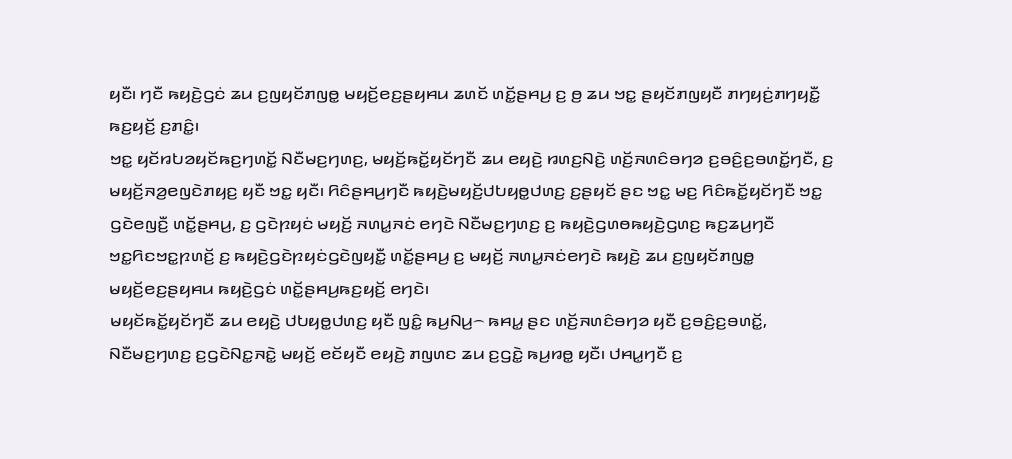ꤟꤢꤪ꤯ ꤚꤢꤪ ꤒꤟꤢꤧ꤬ꤞꤢꤦ ꤘꤣ ꤢ꤬ꤜꤟꤢꤩꤊꤜꤥ꤭ ꤗꤟꤢꤩ꤬ꤕꤢ꤬ꤔꤟꤌꤣ ꤘꤛꤢꤩ ꤛꤢꤩ꤭ꤔꤌꤣ꤬ ꤢ꤬ ꤥ꤬ ꤘꤣ ꤠꤢ꤭ ꤔꤟꤢꤩꤊꤜꤟꤢꤪ ꤊꤚꤟꤢꤦ꤬ꤊꤚꤟꤢꤪ꤭ ꤒꤢ꤬ꤟꤢꤩ꤬ ꤢ꤬ꤊꤢꤨ꤭꤯
ꤠꤢ꤭ ꤟꤢꤩꤙꤝꤤꤟꤢꤩꤒꤢ꤬ꤚꤛꤢꤩ꤭ ꤡꤢꤪꤗꤢ꤬ꤚꤛꤢ꤬, ꤗꤟꤢꤩ꤬ꤒꤢꤩ꤭ꤟꤢꤩꤚꤢꤪ ꤘꤣ ꤕꤟꤢꤧ꤬ ꤙꤛꤢ꤬ꤡꤢꤧ꤬ ꤛꤢꤩ꤬ꤏꤛꤢꤨꤋꤚꤤ ꤢ꤬ꤋꤢꤨ꤬ꤢ꤬ꤋꤛꤢꤩ꤭ꤚꤢꤪ, ꤢ꤬ ꤗꤟꤢꤩ꤬ꤏꤤ꤬ꤕꤜꤢꤧꤊꤟꤢ꤬ ꤟꤢꤪ ꤠꤢ꤭ ꤟꤢꤪ꤯ ꤖꤢꤨꤔꤌꤣ꤬ꤚꤢꤪ ꤒꤟꤢꤧ꤬ꤗꤟꤢꤩ꤬ꤓꤝꤟꤥ꤭ꤓꤛꤢ꤬ ꤢ꤬ꤔꤟꤢꤩ ꤔꤢ ꤠꤢ꤭ ꤗꤢ꤬ ꤖꤢꤨꤒꤢꤩ꤭ꤟꤢꤩꤚꤢꤪ ꤠꤢ꤭ ꤞꤢꤧꤕꤜꤢꤪ꤬ ꤛꤢꤩ꤭ꤔꤌꤣ꤬, ꤢ꤬ ꤞꤢꤧꤐꤟꤢꤦ ꤗꤟꤢꤩ꤬ ꤏꤛꤣ꤭ꤏꤢꤦ ꤕꤚꤢꤧ ꤡꤢꤪꤗꤢ꤬ꤚꤛꤢ꤬ ꤢ꤬ ꤒꤟꤢꤧ꤬ꤞꤛꤥꤒꤟꤢꤧ꤬ꤞꤛꤢ꤬ ꤒꤢ꤬ꤘꤣ꤬ꤚꤢꤪ ꤠꤢ꤭ꤖꤢꤠꤢ꤭ꤐꤛꤢꤩ꤬ ꤢ꤬ ꤒꤟꤢꤧ꤬ꤞꤢꤧꤐꤟꤢꤦꤞꤢꤧꤜꤟꤢꤪ꤭ ꤛꤢꤩ꤭ꤔꤌꤣ꤬ ꤢ꤬ ꤗꤟꤢꤩ꤬ ꤏꤛꤣ꤭ꤏꤢꤦꤕꤚꤢꤧ ꤒꤟꤢꤧ꤬ ꤘꤣ ꤢ꤬ꤜꤟꤢꤩꤊꤜꤥ꤭ ꤗꤟꤢꤩ꤬ꤕꤢ꤬ꤔꤟꤌꤣ ꤒꤟꤢꤧ꤬ꤞꤢꤦ ꤛꤢꤩ꤭ꤔꤌꤣ꤬ꤒꤢ꤬ꤟꤢꤩ꤬ ꤕꤚꤢꤧ꤯
ꤗꤟꤢꤩꤒꤢꤩ꤭ꤟꤢꤩꤚꤢꤪ ꤘꤣ ꤕꤟꤢꤧ꤬ ꤓꤝꤟꤥ꤭ꤓꤛꤢ꤬ ꤟꤢꤪ ꤜꤢꤨ꤭ ꤒꤣ꤬ꤡꤣ꤬꤮ ꤒꤌꤣ꤭ ꤔꤢ ꤛꤢꤩ꤬ꤏꤛꤢꤨꤋꤚꤤ ꤟꤢꤪ ꤢ꤬ꤋꤢꤨ꤬ꤢ꤬ꤋꤛꤢꤩ꤭, ꤡꤢꤪꤗꤢ꤬ꤚꤛꤢ꤬ ꤢ꤬ꤞꤢꤧꤡꤢ꤭ꤏꤢꤧ꤭ ꤗꤟꤢꤩ꤬ ꤕꤢꤩꤟꤢꤪ ꤕꤟꤢꤧ꤬ ꤊꤜꤛꤢ ꤘꤣ ꤢ꤬ꤞꤢꤧ꤭ ꤒꤣ꤬ꤙꤥ꤭ ꤟꤢꤪ꤯ ꤓꤌꤣ꤭ꤚꤢꤪ ꤢ꤬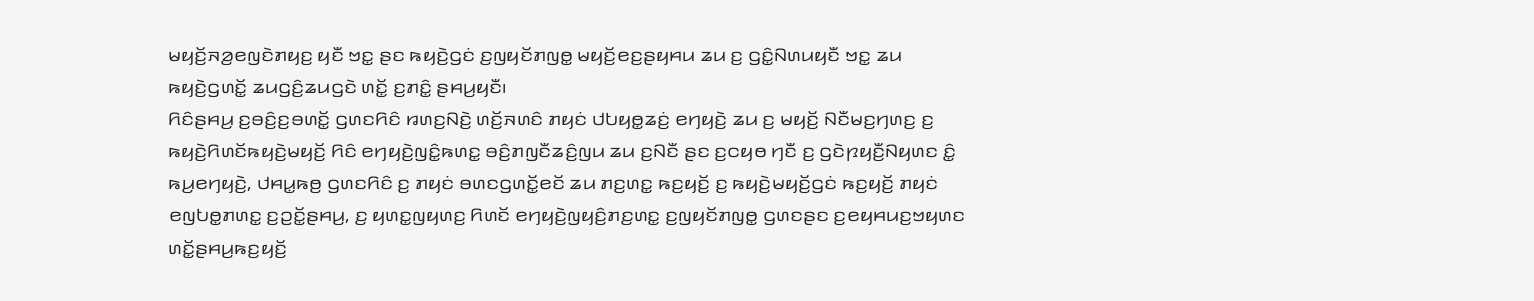ꤗꤟꤢꤩ꤬ꤏꤤ꤬ꤕꤜꤢꤧꤊꤟꤢ꤬ ꤟꤢꤪ ꤠꤢ꤭ ꤔꤢ ꤒꤟꤢꤧ꤬ꤞꤢꤦ ꤢ꤬ꤜꤟꤢꤩꤊꤜꤥ꤭ ꤗꤟꤢꤩ꤬ꤕꤢ꤬ꤔꤟꤌꤣ ꤘꤣ ꤢ꤬ ꤞꤢꤨ꤭ꤡꤛꤣꤟꤢꤪ ꤠꤢ꤭ ꤘꤣ ꤒꤟꤢꤧ꤬ꤞꤛꤢꤩ꤭ ꤘꤣꤞꤢꤨ꤬ꤘꤣꤞꤢꤧ ꤛꤢꤩ꤭ ꤢ꤬ꤊꤢꤨ꤭ ꤔꤌꤣ꤬ꤟꤢꤪ꤯
ꤖꤢꤨꤔꤌꤣ꤬ ꤢ꤬ꤋꤢꤨ꤬ꤢ꤬ꤋꤛꤢꤩ꤭ ꤞꤛꤢꤖꤢꤨ ꤙꤛꤢ꤬ꤡꤢꤧ꤬ ꤛꤢꤩ꤬ꤏꤛꤢꤨ ꤊꤟꤢꤦ ꤓꤝꤟꤥ꤭ꤘꤢꤦ꤬ ꤕꤚꤟꤢꤧ꤬ ꤘꤣ ꤢ꤬ ꤗꤟꤢꤩ꤬ ꤡꤢꤪꤗꤢ꤬ꤚꤛꤢ꤬ ꤢ꤬ ꤒꤟꤢꤧ꤬ꤖꤛꤢꤩꤒꤟꤢꤧ꤬ꤗꤟꤢꤩ꤬ ꤖꤢꤨ ꤕꤚꤟꤢꤧ꤬ꤜꤢꤨ꤭ꤒꤛꤢ꤭ ꤋꤢꤨ꤬ꤊꤜꤢꤪꤘꤢꤨ꤬ꤜꤣ ꤘꤣ ꤢ꤬ꤡꤢꤪ ꤔꤢ ꤢ꤬ꤍꤟꤥ ꤚꤢꤪ ꤢ꤬ ꤞꤢꤧꤐꤟꤢꤪ꤬ꤡꤟꤛꤢ ꤢꤨ꤭ ꤒꤣ꤬ꤕꤚꤟꤢꤧ꤬, ꤓꤌꤣ꤭ꤒꤥ꤬ ꤞꤛꤢꤖꤢꤨ ꤢ꤬ ꤊꤟꤢꤦ ꤋꤛꤢꤞꤛꤢꤩ꤭ꤕꤢꤩ ꤘꤣ ꤊꤢ꤬ꤛꤢ꤭ ꤒꤢ꤬ꤟꤢꤩ꤬ ꤢ꤬ ꤒꤟꤢꤧ꤬ꤗꤟꤢꤩ꤬ꤞꤢꤦ ꤒꤢ꤬ꤟꤢꤩ꤬ ꤊꤟꤢꤦ ꤕꤜꤝꤥ꤭ꤊꤛꤢ꤭ ꤢ꤬ꤑꤢꤩ꤭ꤔꤌꤣ꤬, ꤢ꤬ ꤟꤛꤢ꤭ꤜꤟꤛꤢ꤬ ꤖꤛꤢꤩ ꤕꤚꤟꤢꤧ꤬ꤜꤟꤢꤨ꤬ꤊꤢ꤬ꤛꤢ꤭ ꤢ꤬ꤜꤟꤢꤩꤊꤜꤥ꤭ ꤞꤛꤢꤔꤢ ꤢ꤬ꤕꤟꤌꤣꤢ꤬ꤠꤟꤛꤢ ꤛꤢꤩ꤭ꤔꤌꤣ꤬ꤒꤢ꤬ꤟꤢꤩ꤬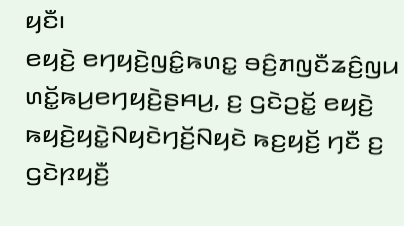ꤟꤢꤪ꤯
ꤕꤟꤢꤧ꤬ ꤕꤚꤟꤢꤧ꤬ꤜꤢꤨ꤭ꤒꤛꤢ꤭ ꤋꤢꤨ꤬ꤊꤜꤢꤪꤘꤢꤨ꤬ꤜꤣ ꤛꤢꤩ꤭ꤒꤣ꤬ꤕꤚꤟꤢꤧ꤬ꤔꤌꤣ꤬, ꤢ꤬ ꤞꤢꤧꤑꤢꤩ꤭ ꤕꤟꤢꤧ꤬ ꤒꤟꤢꤧ꤬ꤟꤢꤧ꤭ꤡꤟꤢꤧꤚꤢꤩ꤬ꤡꤟꤢꤧ ꤒꤢ꤬ꤟꤢꤩ꤬ ꤚꤢꤪ ꤢ꤬ ꤞꤢꤧꤐꤟꤢꤪ꤬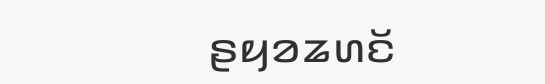ꤔꤟꤤꤘꤛꤢꤩ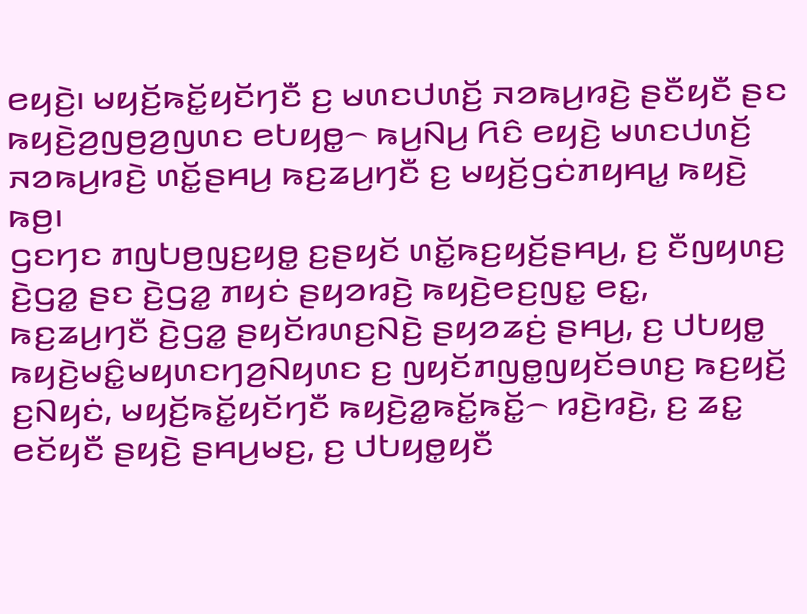ꤕꤟꤢꤧ꤬꤯ ꤗꤟꤢꤩ꤬ꤒꤢꤩ꤭ꤟꤢꤩꤚꤢꤪ ꤢ꤬ ꤗꤛꤢꤓꤛꤢꤩ꤬ ꤏꤤꤒꤣ꤬ꤙꤢꤧ꤬ ꤔꤢꤪꤟꤢꤪ ꤔꤢ ꤒꤟꤢꤧ꤬ꤤ꤬ꤜꤥ꤬ꤤ꤬ꤜꤛꤢ ꤕꤝꤟꤥ꤭꤮ ꤒꤣ꤬ꤡꤣ꤬ ꤖꤢꤨ ꤕꤟꤢꤧ꤬ ꤗꤛꤢꤓꤛꤢꤩ꤬ ꤏꤤꤒꤣ꤬ꤙꤢꤧ꤬ ꤛꤢꤩ꤭ꤔꤌꤣ꤬ ꤒꤢ꤬ꤘꤣ꤬ꤚꤢꤪ ꤢ꤬ ꤗꤟꤢꤩ꤬ꤞꤢꤦꤊꤟꤌꤣ꤭ ꤒꤟꤢꤧ꤬ ꤒꤥ꤬꤯
ꤞꤢꤚꤢ ꤊꤜꤝꤥ꤬ꤜꤢ꤬ꤟꤥ꤭ ꤢ꤬ꤔꤟꤢꤩ ꤛꤢꤩ꤭ꤒꤢ꤬ꤟꤢꤩ꤬ꤔꤌꤣ꤬, ꤢ꤬ ꤢꤪꤜꤟꤛꤢ꤬ ꤢꤧ꤬ꤞꤤ꤭ ꤔꤢ ꤢꤧ꤬ꤞꤤ꤭ ꤊꤟꤢꤦ ꤔꤟꤤꤙꤢꤧ꤬ ꤒꤟꤢꤧ꤬ꤕꤢ꤬ꤜꤢ꤭ ꤕꤢ꤭, ꤒꤢ꤬ꤘꤣ꤬ꤚꤢꤪ ꤢꤧ꤬ꤞꤤ꤭ ꤔꤟꤢꤩꤙꤛꤢ꤬ꤡꤢꤧ꤬ ꤔꤟꤤꤘꤢꤦ꤬ ꤔꤌꤣ꤬, ꤢ꤬ ꤓꤝꤟꤥ꤭ ꤒꤟꤢꤧ꤬ꤗꤢꤨ꤭ꤗꤟꤛꤢꤚꤤ꤬ꤡꤟꤛꤢ ꤢ꤬ ꤜꤟꤢꤩꤊꤜꤥ꤭ꤜꤟꤢꤩꤋꤛꤢ꤬ ꤒꤢ꤬ꤟꤢꤩ꤬ ꤢ꤬ꤡꤟꤢꤦ, ꤗꤟꤢꤩ꤬ꤒꤢꤩ꤭ꤟꤢꤩꤚꤢꤪ ꤒꤟꤢꤧ꤬ꤤ꤭ꤒꤢꤩ꤭ꤒꤢꤩ꤭꤮ ꤙꤢꤧ꤬ꤙꤢꤧ꤬, ꤢ꤬ ꤘꤢ꤭ ꤕꤢꤩꤟꤢꤪ ꤔꤟꤢꤧ꤬ ꤔꤌꤣ꤬ꤗꤢ꤬, ꤢ꤬ ꤓꤝꤟꤥ꤭ꤟꤢꤪ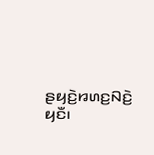ꤔꤟꤢꤧ꤬ꤙꤛꤢ꤬ꤡꤢꤧ꤬ ꤟꤢꤪ꤯